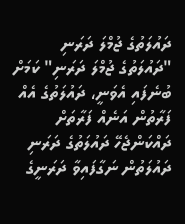ދައުލަތުގެ ޖުމްލަ ދަރަނި
"ދައުލަތުގެ ޖުމްލަ ދަރަނި" ކަމަށް ބުނެފައި އެވަނީ، ދައުލަތުގެ އެއް ފަރާތުން އަނެއް ފަރާތަށް ދައްކަންޖެހޭ ދައުލަތުގެ ދަރަނި ދައުލަތުން ނަގާފައިވާ ދަރަނީގެ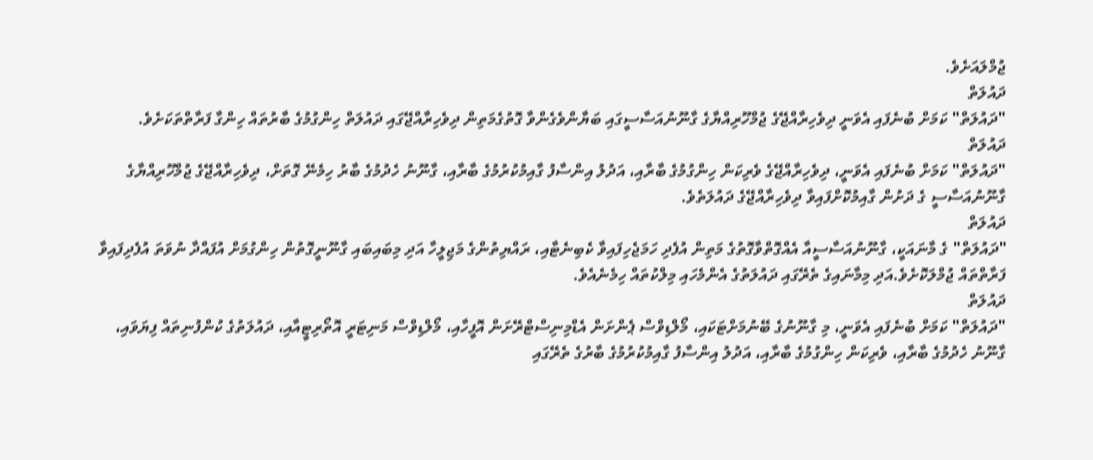ޖުމްލައަށެވެ.
ދައުލަތް
"ދައުލަތް" ކަމަށް ބުނެފައި އެވަނީ ދިވެހިރާއްޖޭގެ ޖުމްހޫރިއްޔާގެ ގާނޫނުއަސާސީގައި ބަޔާންވެގެންވާ ގޮތުގެމަތިން ދިވެހިރާއްޖޭގައި ދައުލަތް ހިންގުމުގެ ބާރުތައް ހިންގާ ފަރާތްތަކަށެވެ.
ދައުލަތް
"ދައުލަތް" ކަމަށް ބުނެފައި އެވަނީ، ދިވެހިރާއްޖޭގެ ވެރިކަން ހިންގުމުގެ ބާރާއި، އަދުލު އިންސާފު ގާއިމުކުރުމުގެ ބާރާއި، ގާނޫނު ހެދުމުގެ ބާރު ހިމެނޭ ގޮތަށް، ދިވެހިރާއްޖޭގެ ޖުމްހޫރިއްޔާގެ ގާނޫނުއަސާސީ ގެ ދަށުން ގާއިމުކޮށްފައިވާ ދިވެހިރާއްޖޭގެ ދައުލަތެވެ.
ދައުލަތް
"ދައުލަތް" ގެ މާނައަކީ، ގާނޫނުއަސާސީއާ އެއްގޮތްވާގޮތުގެ މަތިން އުފެދި ހަމަޖެހިފައިވާ ކެބިނެޓާއި، ރައްޔިތުންގެ މަޖިލީހާ އަދި މިބައިބައި ގާނޫނީގޮތުން ހިންގުމަށް އުފައްދާ ނުވަތަ އުފެދިފައިވާ ފަރާތްތައް ޖުމްލަކޮށެވެ.އަދި މިމާނައިގެ ތެރޭގައި ދައުލަތުގެ އެންމެހައި މިލްކުތައް ހިމެނެއެވެ.
ދައުލަތް
"ދައުލަތް" ކަމަށް ބުނެފައި އެވަނީ، މި ގާނޫނުގެ ބޭނުމަށްޓަކައި، މޯލްޑިވްސް ޕެންށަން އެޑްމިނިސްޓްރޭށަން އޮފީހާއި، މޯލްޑިވްސް މަނިޓަރީ އޮތޯރިޓީއާއި، ދައުލަތުގެ ކުންފުނިތައް ފިޔަވައި، ގާނޫނު ހެދުމުގެ ބާރާއި، ވެރިކަން ހިންގުމުގެ ބާރާއި، އަދުލު އިންސާފު ގާއިމުކުރުމުގެ ބާރުގެ ތެރޭގައި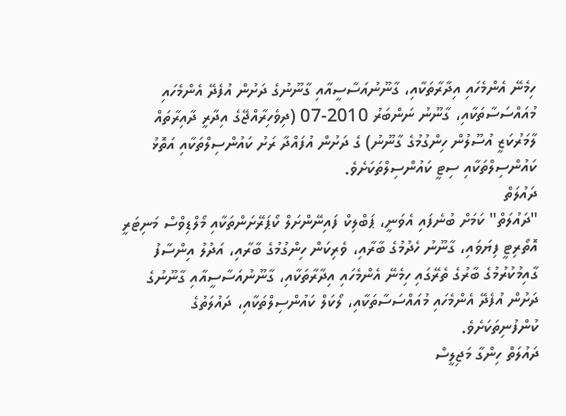ހިމެނޭ އެންމެހައި އިދާރާތަކާއި، ގާނޫނުއަސާސީއާއި ގާނޫނުގެ ދަށުން އުފެދޭ އެންމެހައި މުއައްސަސާތަކާއި، ގާނޫނު ނަންބަރު 2010-07 (ދިވެހިރާއްޖޭގެ އިދާރީ ދާއިރާތައް ލާމަރުކަޒީ އުސޫލުން ހިންގުމުގެ ގާނޫނު) ގެ ދަށުން އުފައްދާ ރަށު ކައުންސިލްތަކާއި އަތޮޅު ކައުންސިލްތަކާއި ސިޓީ ކައުންސިލްތަކަށެވެ.
ދައުލަތް
"ދައުލަތް" ކަމަށް ބުނެފައި އެވަނީ، ޕަބްލިކް ފައިނޭންށަލް ކޯޕަރޭށަންތަކާއި މޯލްޑިވްސް މަނިޓަރީ އޮތޯރިޓީ ފިޔަވައި، ގާނޫނު ހެދުމުގެ ބާރާއި، ވެރިކަން ހިންގުމުގެ ބާރާއި، އަދުލު އިންސާފު ގާއިމުކުރުމުގެ ބާރުގެ ތެރޭގައި ހިމެނޭ އެންމެހައި އިދާރާތަކާއި، ގާނޫނުއަސާސީއާއި ގާނޫނުގެ ދަށުން އުފެދޭ އެންމެހައި މުއައްސަސާތަކާއި، ލޯކަލް ކައުންސިލްތަކާއި، ދައުލަތުގެ ކުންފުނިތަކަށެވެ.
ދައުލަތް ހިންގާ މަޖިލީސް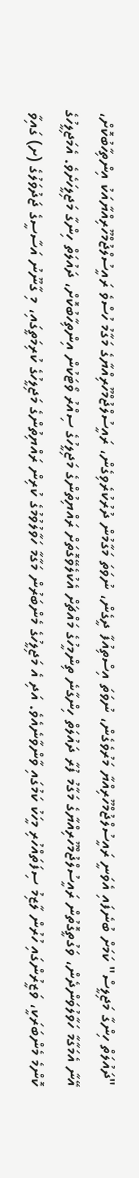"ދައުލަތް ހިންގާ މަޖިލީސް" ކަމަށް ބުނެފައި އެވަނީ ރައީސުލްޖުމްހޫރިއްޔާ މަރުވެގެން، ނުވަތަ އިސްތިއުފާ ދީގެން، ނުވަތަ މަގާމުން ދުރުކުރެވިގެން، ރައީސުލްޖުމްހޫރިއްޔާގެ މަގާމު ހުސްވެ ރައީސުލްޖުމްހޫރިއްޔާއަކު އިންތިހާބުކޮށް، އޭނާ އެމަގާމާ ހަވާލުވަންދެން، ވަގުތީގޮތުން ރައީސުލްޖުމްހޫރިއްޔާގެ މަގާމު ފުރާ ދައުލަތް ހިންގާނެ ތިންމީހުގެ މައްޗަށް އެކުލެވޭގޮތަށް ރައްޔިތުންގެ މަޖިލީހުގެ ސިއްރު ވޯޓަކުން އިންތިހާބުކޮށް، ދައުލަތް ހިންގާ މަޖިލީހަށެވެ. އެމަޖިލީހުގެ ކޮންމެ މެންބަރަކީ، ވަޒީރުންގައި ހުރުން ލާޒިމު ސިފަތައްހުރި މީހަކު ކަމުގައި ވާންވާނެއެވެ. އަދި އެ މަޖިލީހުގެ މެންބަރުން މަގާމާ ހަވާލުވުމުގެ ކުރިން ރައްޔިތުންގެ މަޖިލީހުގެ ކުރިމަތީގައި، މި ގާނޫނު އަސާސީގެ ޖަދުވަލުގެ (ށ) ގައިވާ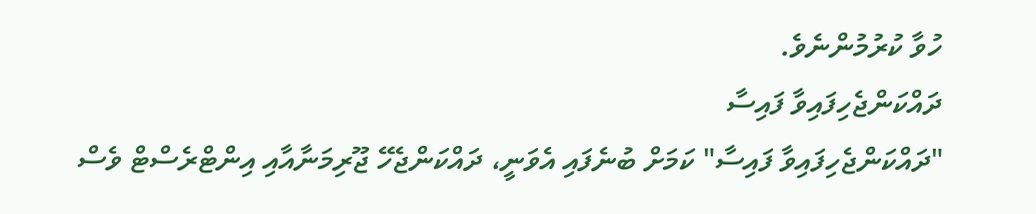ހުވާ ކުރުމުންނެވެ.
ދައްކަންޖެހިފައިވާ ފައިސާ
"ދައްކަންޖެހިފައިވާ ފައިސާ" ކަމަށް ބުނެފައި އެވަނީ، ދައްކަންޖެހޭ ޖޫރިމަނާއާއި އިންޓްރެސްޓް ވެސް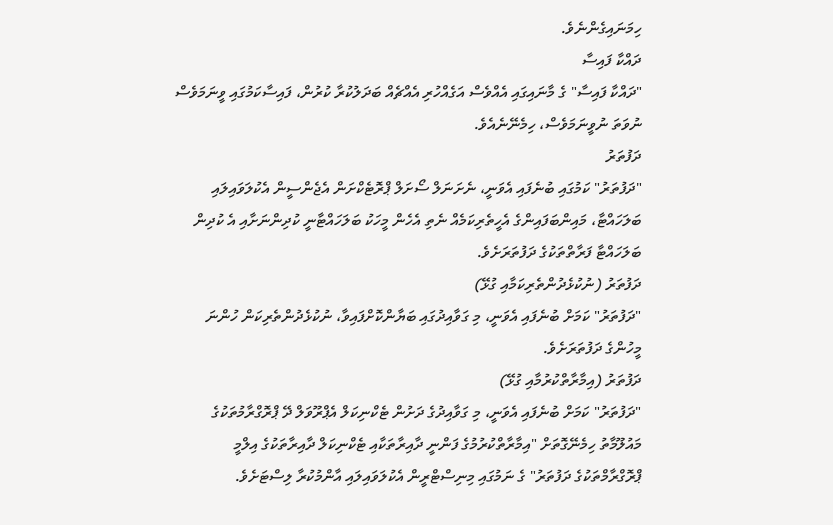ހިމަނައިގެންނެވެ.
ދައްކާ ފައިސާ
"ދައްކާ ފައިސާ" ގެ މާނައިގައި އެއްވެސް އަގެއްހުރި އެއްޗެއް ބަދަލުކުރާ ކުރުން، ފައިސާކަމުގައި ވީނަމަވެސް ނުވަތަ ނުވީނަމަވެސް، ހިމެނޭނެއެވެ.
ދަފުތަރު
"ދަފުތަރު" ކަމުގައި ބުނެފައި އެވަނީ، ނެށަނަލް ސޯށަލް ޕްރޮޓެކްށަން އެޖެންސީން އެކުލަވައިލައި ބަލަހައްޓާ، މައިންބަފައިންގެ އެހީތެރިކަމެއް ނެތި އެހެން މީހަކު ބަލަހައްޓާނީ ކުދިންނަށާއި އެ ކުދިން ބަލަހައްޓާ ފަރާތްތަކުގެ ދަފުތަރަށެވެ.
ދަފުތަރު (ނުކުޅެދުންތެރިކަމާއި ގުޅޭ)
"ދަފުތަރު" ކަމަށް ބުނެފައި އެވަނީ، މި ގަވާއިދުގައި ބަޔާންކޮށްފައިވާ، ނުކުޅެދުންތެރިކަން ހުންނަ މީހުންގެ ދަފުތަރަށެވެ.
ދަފުތަރު (އިމާރާތްކުރުމާއި ގުޅޭ)
"ދަފުތަރު" ކަމަށް ބުނެފައި އެވަނީ، މި ގަވާއިދުގެ ދަށުން ޓެކްނިކަލް އެޕްރޫވަލް ދޭ ޕްރޮގްރާމުތަކުގެ މައުލޫމާތު ހިމެނޭގޮތަށް "އިމާރާތްކުރުމުގެ ފަންނީ ދާއިރާތަކާއި ޓެކްނިކަލް ދާއިރާތަކުގެ އިލްމީ ޕްރޮގްރާމްތަކުގެ ދަފުތަރު" ގެ ނަމުގައި މިނިސްޓްރީން އެކުލަވައިލައި އާންމުކުރާ ލިސްޓަށެވެ.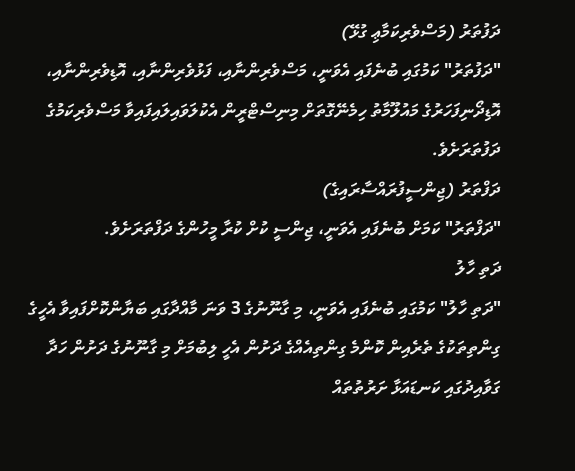ދަފުތަރު (މަސްވެރިކަމާޢި ގުޅޭ)
"ދަފުތަރު" ކަމުގައި ބުނެފައި އެވަނީ، މަސްވެރިންނާއި، ފަޅުވެރިންނާއި، އޮޑިވެރިންނާއި، އޮޑިދޯނިފަހަރުގެ މައުލޫމާތު ހިމެނޭގޮތަށް މިނިސްޓްރީން އެކުލަވައިލައިފައިވާ މަސްވެރިކަމުގެ ދަފުތަރަށެވެ.
ދަފްތަރު (ޖިންސީފުރައްސާރައިގެ)
"ދަފްތަރު" ކަމަށް ބުނެފައި އެވަނީ، ޖިންސީ ކުށް ކުރާ މީހުންގެ ދަފްތަރަށެވެ.
ދަތި ހާލު
"ދަތި ހާލު" ކަމުގައި ބުނެފައި އެވަނީ، މި ގާނޫނުގެ 3 ވަނަ މާއްދާގައި ބަޔާންކޮށްފައިވާ އެހީގެ ގިންތިތަކުގެ ތެރެއިން ކޮންމެ ގިންތިއެއްގެ ދަށުން އެހީ ލިބުމަށް މި ގާނޫނުގެ ދަށުން ހަދާ ގަވާއިދުގައި ކަނޑައަޅާ ށަރުތުތައް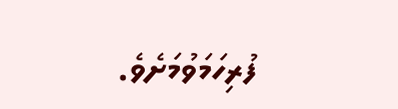ފުރިހަމަވުމަށެވެ.